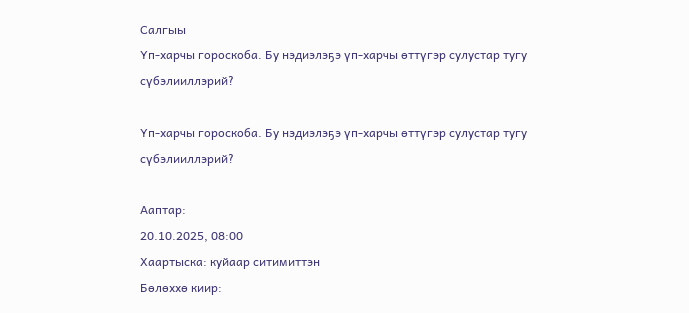Салгыы
Үп-харчы гороскоба. Бу нэдиэлэҕэ үп-харчы өттүгэр сулустар тугу сүбэлииллэрий?

Үп-харчы гороскоба. Бу нэдиэлэҕэ үп-харчы өттүгэр сулустар тугу сүбэлииллэрий?

Ааптар:
20.10.2025, 08:00
Хаартыска: куйаар ситимиттэн
Бөлөххө киир: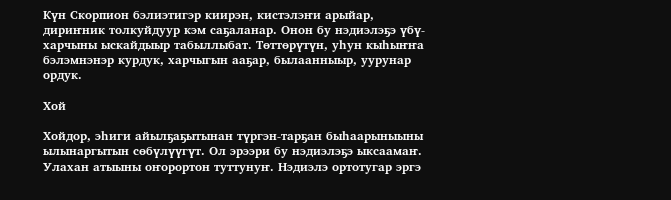Күн Скорпион бэлиэтигэр киирэн, кистэлэҥи арыйар, дириҥник толкуйдуур кэм саҕаланар. Онон бу нэдиэлэҕэ үбү-харчыны ыскайдыыр табыллыбат. Төттөрүтүн, уһун кыһыҥҥа бэлэмнэнэр курдук, харчыгын ааҕар, былаанныыр, уурунар ордук.

Хой

Хойдор, эһиги айылҕаҕытынан түргэн-тарҕан быһаарыныыны ылынаргытын сөбүлүүгүт. Ол эрээри бу нэдиэлэҕэ ыксаамаҥ. Улахан атыыны оҥорортoн туттунуҥ. Нэдиэлэ ортотугар эргэ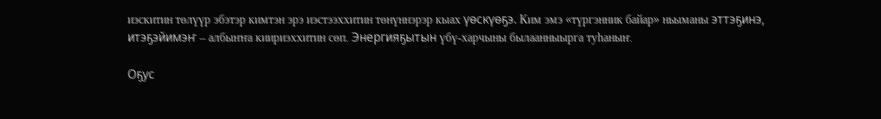иэскитин төлүүр эбэтэр кимтэн эрэ иэстээххитин төнүннэрэр кыах үөскүөҕэ. Ким эмэ «түргэнник байар» ньыманы эттэҕинэ, итэҕэйимэҥ – албыҥҥа киириэххитин сөп. Энергияҕытын үбү-харчыны былаанныырга туһаныҥ.

Оҕус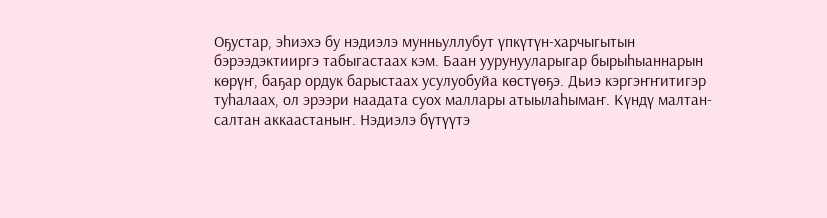Оҕустар, эһиэхэ бу нэдиэлэ мунньуллубут үпкүтүн-харчыгытын бэрээдэктииргэ табыгастаах кэм. Баан уурунууларыгар бырыһыаннарын көрүҥ, баҕар ордук барыстаах усулуобуйа көстүөҕэ. Дьиэ кэргэҥҥитигэр туһалаах, ол эрээри наадата суох маллары атыылаһымаҥ. Күндү малтан-салтан аккаастаныҥ. Нэдиэлэ бүтүүтэ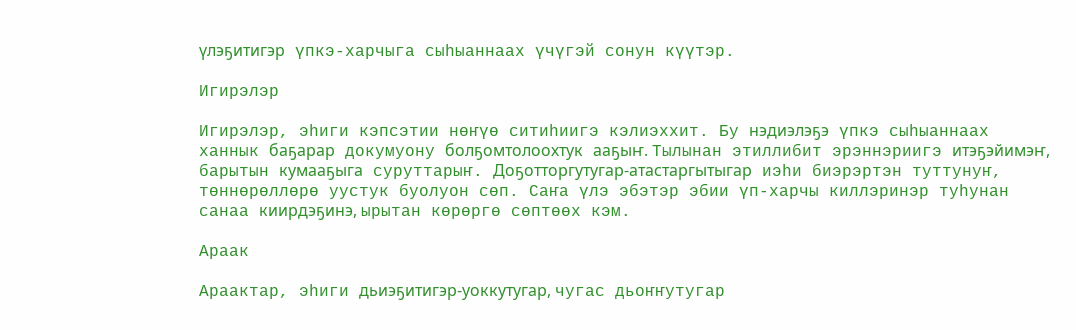үлэҕитигэр үпкэ-харчыга сыһыаннаах үчүгэй сонун күүтэр.

Игирэлэр

Игирэлэр, эһиги кэпсэтии нөҥүө ситиһиигэ кэлиэххит. Бу нэдиэлэҕэ үпкэ сыһыаннаах ханнык баҕарар докумуону болҕомтолоохтук ааҕыҥ. Тылынан этиллибит эрэннэриигэ итэҕэйимэҥ, барытын кумааҕыга суруттарыҥ. Доҕотторгутугар-атастаргытыгар иэһи биэрэртэн туттунуҥ, төннөрөллөрө уустук буолуон сөп. Саҥа үлэ эбэтэр эбии үп-харчы киллэринэр туһунан санаа киирдэҕинэ, ырытан көрөргө сөптөөх кэм.

Араак

Араактар, эһиги дьиэҕитигэр-уоккутугар, чугас дьоҥҥутугар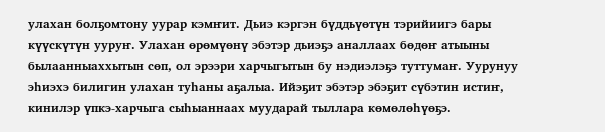улахан болҕомтону уурар кэмҥит. Дьиэ кэргэн бүддьүөтүн тэрийиигэ бары күүскүтүн ууруҥ. Улахан өрөмүөнү эбэтэр дьиэҕэ аналлаах бөдөҥ атыыны былаанныаххытын сөп, ол эрээри харчыгытын бу нэдиэлэҕэ туттумаҥ. Уурунуу эһиэхэ билигин улахан туһаны аҕалыа. Ийэҕит эбэтэр эбэҕит сүбэтин истиҥ, кинилэр үпкэ-харчыга сыһыаннаах муударай тыллара көмөлөһүөҕэ.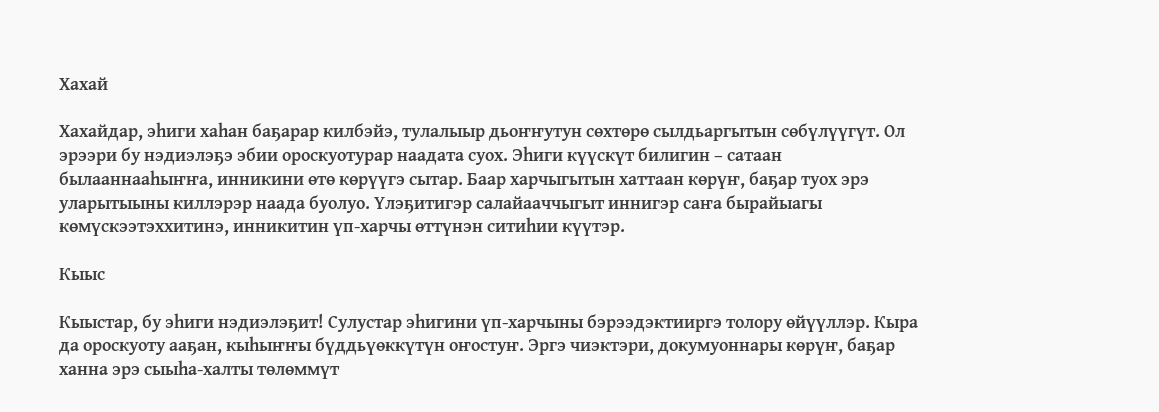Хахай

Хахайдар, эһиги хаһан баҕарар килбэйэ, тулалыыр дьоҥҥутун сөхтөрө сылдьаргытын сөбүлүүгүт. Ол эрээри бу нэдиэлэҕэ эбии ороскуотурар наадата суох. Эһиги күүскүт билигин – сатаан былааннааһыҥҥа, инникини өтө көрүүгэ сытар. Баар харчыгытын хаттаан көрүҥ, баҕар туох эрэ уларытыыны киллэрэр наада буолуо. Үлэҕитигэр салайааччыгыт иннигэр саҥа бырайыагы көмүскээтэххитинэ, инникитин үп-харчы өттүнэн ситиһии күүтэр.

Кыыс

Кыыстар, бу эһиги нэдиэлэҕит! Сулустар эһигини үп-харчыны бэрээдэктииргэ толору өйүүллэр. Кыра да ороскуоту ааҕан, кыһыҥҥы бүддьүөккүтүн оҥостуҥ. Эргэ чиэктэри, докумуоннары көрүҥ, баҕар ханна эрэ сыыһа-халты төлөммүт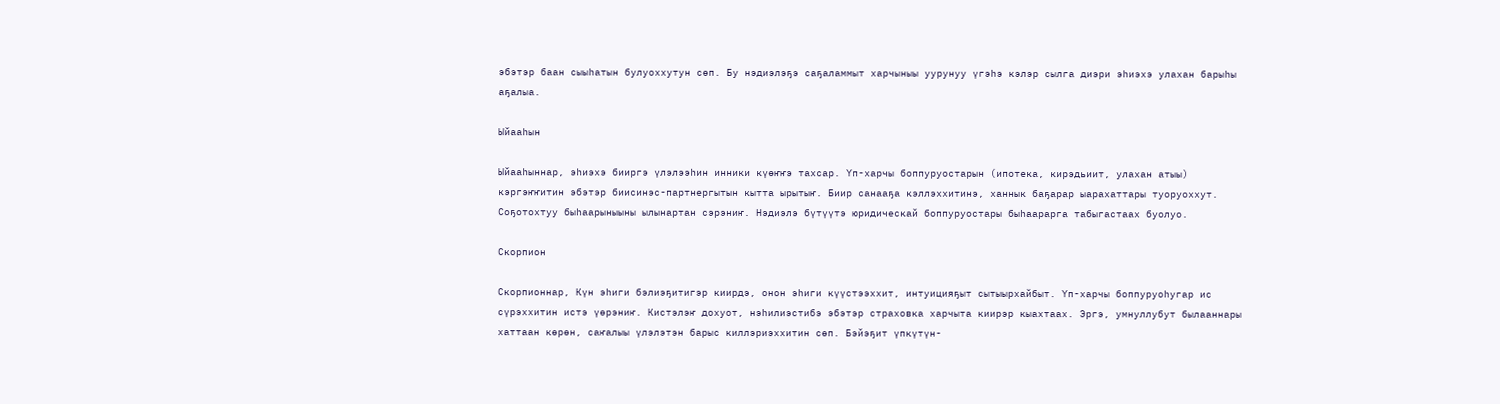эбэтэр баан сыыһатын булуоххутун сөп. Бу нэдиэлэҕэ саҕаламмыт харчыныы уурунуу үгэһэ кэлэр сылга диэри эһиэхэ улахан барыһы аҕалыа.

Ыйааһын

Ыйааһыннар, эһиэхэ бииргэ үлэлээһин инники күөҥҥэ тахсар. Үп-харчы боппуруостарын (ипотека, кирэдьиит, улахан атыы) кэргэҥҥитин эбэтэр биисинэс-партнергытын кытта ырытыҥ. Биир санааҕа кэллэххитинэ, ханнык баҕарар ыарахаттары туоруоххут. Соҕотохтуу быһаарыныыны ылынартан сэрэниҥ. Нэдиэлэ бүтүүтэ юридическай боппуруостары быһаарарга табыгастаах буолуо.

Скорпион

Скорпионнар, Күн эһиги бэлиэҕитигэр киирдэ, онон эһиги күүстээххит, интуицияҕыт сытыырхайбыт. Үп-харчы боппуруоһугар ис сүрэххитин истэ үөрэниҥ. Кистэлэҥ дохуот, нэһилиэстибэ эбэтэр страховка харчыта киирэр кыахтаах. Эргэ, умнуллубут былааннары хаттаан көрөн, саҥалыы үлэлэтэн барыс киллэриэххитин сөп. Бэйэҕит үпкүтүн-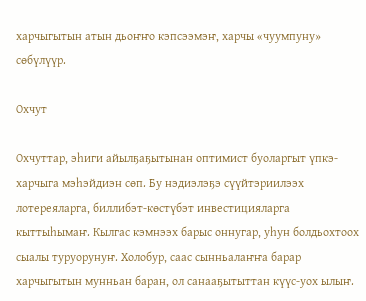харчыгытын атын дьоҥҥо кэпсээмэҥ, харчы «чуумпуну» сөбүлүүр.

Охчут

Охчуттар, эһиги айылҕаҕытынан оптимист буоларгыт үпкэ-харчыга мэһэйдиэн сөп. Бу нэдиэлэҕэ сүүйтэриилээх лотереяларга, биллибэт-көстүбэт инвестицияларга кыттыһымаҥ. Кылгас кэмнээх барыс оннугар, уһун болдьохтоох сыалы туруорунуҥ. Холобур, саас сынньалаҥҥа барар харчыгытын мунньан баран, ол санааҕытыттан күүс-уох ылыҥ.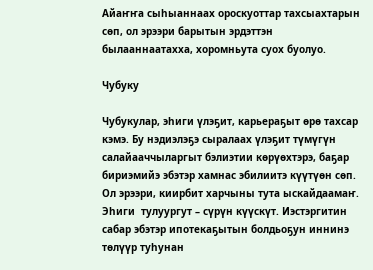Айаҥҥа сыһыаннаах ороскуоттар тахсыахтарын сөп, ол эрээри барытын эрдэттэн былааннаатахха, хоромньута суох буолуо.

Чубуку

Чубукулар, эһиги үлэҕит, карьераҕыт өрө тахсар кэмэ. Бу нэдиэлэҕэ сыралаах үлэҕит түмүгүн салайааччыларгыт бэлиэтии көрүөхтэрэ, баҕар бириэмийэ эбэтэр хамнас эбилиитэ күүтүөн сөп. Ол эрээри, киирбит харчыны тута ыскайдаамаҥ. Эһиги  тулуургут – сүрүн күүскүт. Иэстэргитин сабар эбэтэр ипотекаҕытын болдьоҕун иннинэ төлүүр туһунан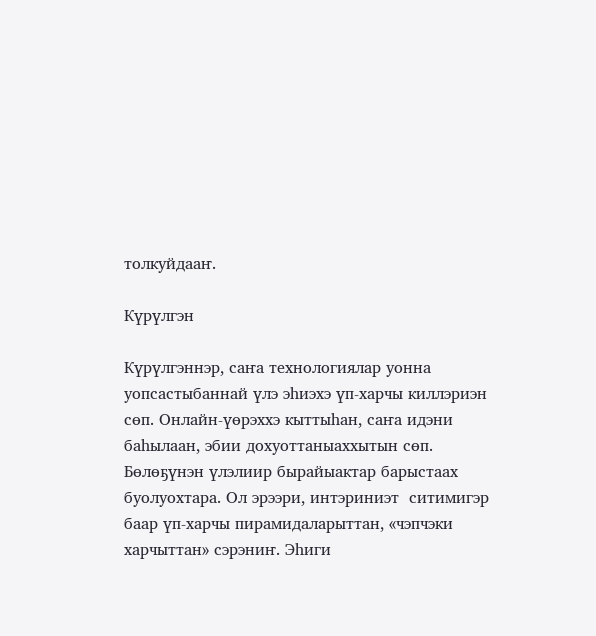толкуйдааҥ.

Күрүлгэн

Күрүлгэннэр, саҥа технологиялар уонна уопсастыбаннай үлэ эһиэхэ үп-харчы киллэриэн сөп. Онлайн-үөрэххэ кыттыһан, саҥа идэни баһылаан, эбии дохуоттаныаххытын сөп. Бөлөҕүнэн үлэлиир бырайыактар барыстаах буолуохтара. Ол эрээри, интэриниэт  ситимигэр баар үп-харчы пирамидаларыттан, «чэпчэки харчыттан» сэрэниҥ. Эһиги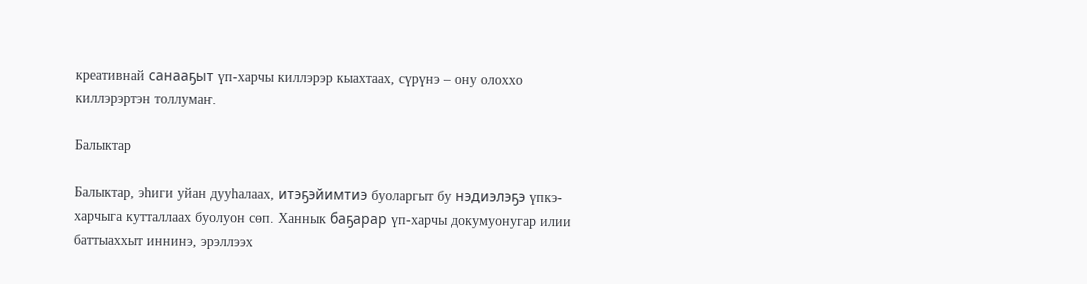креативнай санааҕыт үп-харчы киллэрэр кыахтаах, сүрүнэ – ону олоххо киллэрэртэн толлумаҥ.

Балыктар

Балыктар, эһиги уйан дууһалаах, итэҕэйимтиэ буоларгыт бу нэдиэлэҕэ үпкэ-харчыга кутталлаах буолуон сөп. Ханнык баҕарар үп-харчы докумуонугар илии баттыаххыт иннинэ, эрэллээх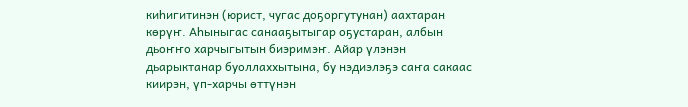киһигитинэн (юрист, чугас доҕоргутунан) аахтаран көрүҥ. Аһыныгас санааҕытыгар оҕустаран, албын дьоҥҥо харчыгытын биэримэҥ. Айар үлэнэн дьарыктанар буоллаххытына, бу нэдиэлэҕэ саҥа сакаас киирэн, үп-харчы өттүнэн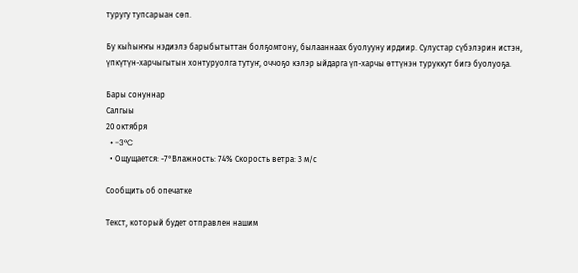туругу тупсарыан сөп.

Бу кыһыҥҥы нэдиэлэ барыбытыттан болҕомтону, былааннаах буолууну ирдиир. Сулустар сүбэлэрин истэн, үпкүтүн-харчыгытын хонтуруолга тутуҥ, оччоҕо кэлэр ыйдарга үп-харчы өттүнэн туруккут бигэ буолуоҕа.

Бары сонуннар
Салгыы
20 октября
  • -3°C
  • Ощущается: -7°Влажность: 74% Скорость ветра: 3 м/с

Сообщить об опечатке

Текст, который будет отправлен нашим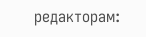редакторам: